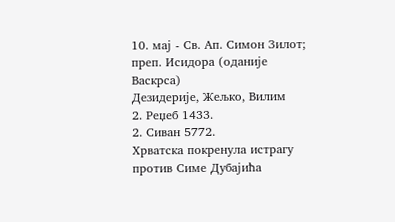10. мај - Св. Ап. Симон Зилот; преп. Исидора (оданије Васкрса)
Дезидерије, Жељко, Вилим
2. Реџеб 1433.
2. Сиван 5772.
Хрватска покренула истрагу против Симе Дубајића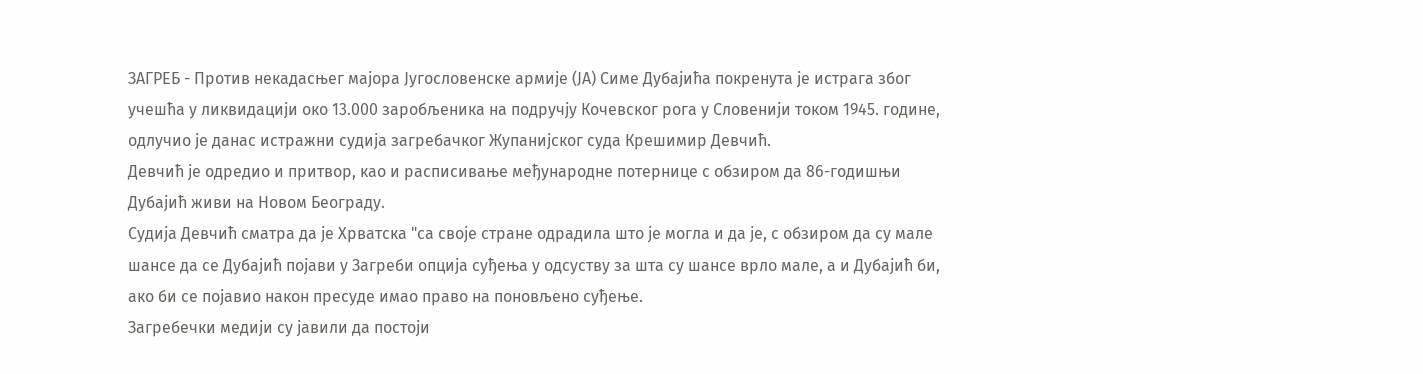ЗАГРЕБ - Против некадасњег мајора Југословенске армије (ЈА) Симе Дубајића покренута је истрага због учешћа у ликвидацији око 13.000 заробљеника на подручју Кочевског рога у Словенији током 1945. године, одлучио је данас истражни судија загребачког Жупанијског суда Крешимир Девчић.
Девчић је одредио и притвор, као и расписивање међународне потернице с обзиром да 86-годишњи Дубајић живи на Новом Београду.
Судија Девчић сматра да је Хрватска "са своје стране одрадила што је могла и да је, с обзиром да су мале шансе да се Дубајић појави у Загреби опција суђења у одсуству за шта су шансе врло мале, а и Дубајић би, ако би се појавио након пресуде имао право на поновљено суђење.
Загребечки медији су јавили да постоји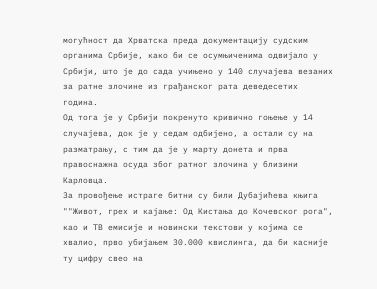могућност да Хрватска преда документацију судским органима Србије, како би се осумњиченима одвијало у Србији, што је до сада учињено у 140 случајева везаних за ратне злочине из грађанског рата деведесетих година.
Од тога је у Србији покренуто кривично гоњење у 14 случајева, док је у седам одбијено, а остали су на разматрању, с тим да је у марту донета и прва правоснажна осуда због ратног злочина у близини Карловца.
За провођење истраге битни су били Дубајићева књига ""Живот, грех и кајање: Од Кистања до Кочевског рога", као и ТВ емисије и новински текстови у којима се хвалио, прво убијањем 30.000 квислинга, да би касније ту цифру свео на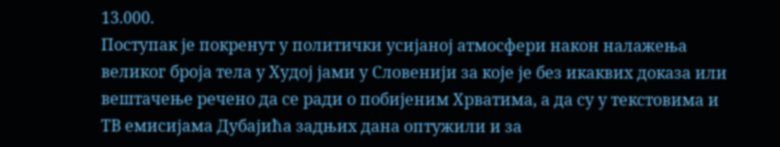13.000.
Поступак је покренут у политички усијаној атмосфери након налажења великог броја тела у Худој јами у Словенији за које је без икаквих доказа или вештачење речено да се ради о побијеним Хрватима, а да су у текстовима и ТВ емисијама Дубајића задњих дана оптужили и за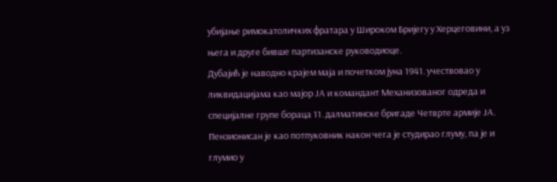убијање римокатоличких фратара у Широком Бријегу у Херцеговини, а уз њега и друге бивше партизанске руководиоце.
Дубајић је наводно крајем маја и почетком јуна 1941. учествовао у ликвидацијама као мајор ЈА и командант Механизованог одреда и специјалне групе бораца 11. далматинске бригаде Четврте армије ЈА.
Пензионисан је као потпуковник након чега је студирао глуму, па је и глумио у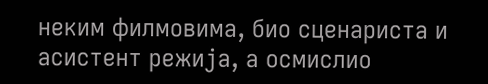неким филмовима, био сценариста и асистент режија, а осмислио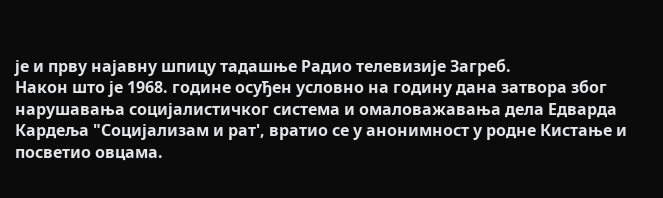је и прву најавну шпицу тадашње Радио телевизије Загреб.
Након што је 1968. године осуђен условно на годину дана затвора због нарушавања социјалистичког система и омаловажавања дела Едварда Кардеља "Социјализам и рат', вратио се у анонимност у родне Кистање и посветио овцама.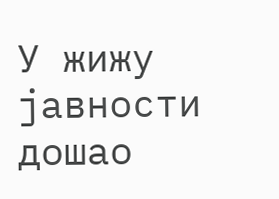У жижу јавности дошао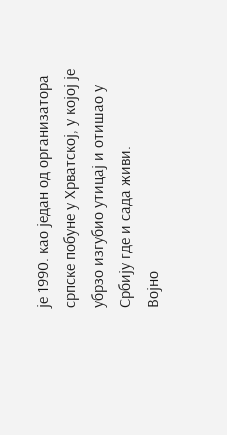је 1990. као један од организатора српске побуне у Хрватској, у којој је убрзо изгубио утицај и отишао у Србију где и сада живи.
Војно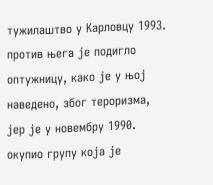тужилаштво у Карловцу 1993. против њега је подигло оптужницу, како је у њој наведено, због тероризма, јер је у новембру 1990. окупио групу која је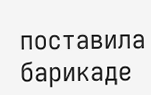поставила барикаде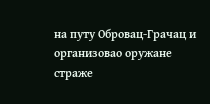на путу Обровац-Грачац и организовао оружане страже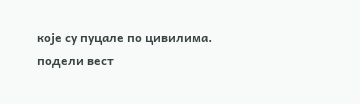које су пуцале по цивилима.
подели вест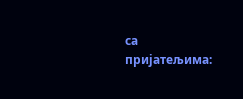са пријатељима: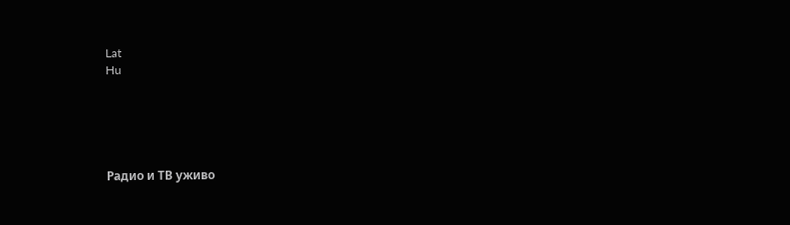Lat
Hu





Радио и ТВ уживо